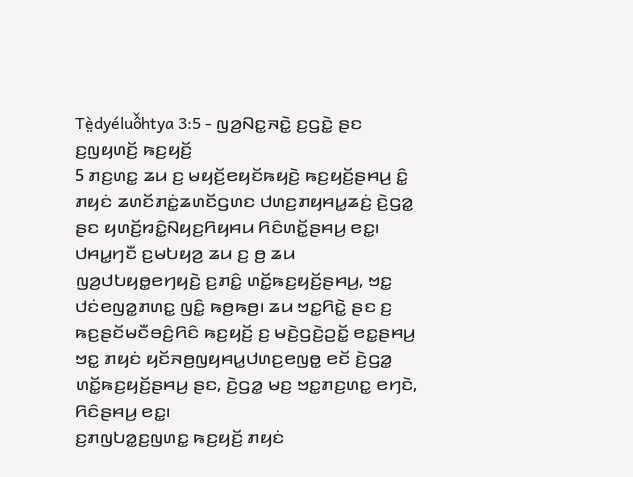Tè̤dyéluô̌htya 3:5 - ꤜꤤ꤬ꤡꤢ꤭ꤏꤢꤧ꤭ ꤢ꤬ꤞꤢꤧ꤭ ꤔꤢ ꤢ꤬ꤜꤟꤛꤢꤩ꤬ ꤒꤢ꤬ꤟꤢꤩ꤬
5 ꤊꤢ꤬ꤛꤢ꤭ ꤘꤣ ꤢ꤬ ꤗꤟꤢꤩ꤬ꤕꤟꤢꤩꤒꤟꤢꤧ꤬ ꤒꤢ꤬ꤟꤢꤩ꤬ꤔꤌꤣ꤬ ꤢꤨ꤭ ꤊꤟꤢꤦ ꤘꤛꤢꤩꤊꤢꤦ꤭ꤘꤛꤢꤩꤞꤛꤢ ꤓꤛꤢ꤬ꤊꤟꤌꤣ꤭ꤘꤢꤦ꤬ ꤢꤧ꤬ꤞꤤ꤭ ꤔꤢ ꤟꤛꤢꤩ꤬ꤙꤢꤨ꤭ꤡꤟꤢ꤬ꤖꤟꤌꤣ ꤖꤢꤨꤛꤢꤩ꤭ꤔꤌꤣ꤬ ꤕꤢ꤭꤯ ꤓꤌꤣ꤭ꤚꤢꤪ ꤢ꤬ꤗꤝꤟꤤ꤬ ꤘꤣ ꤢ꤬ ꤥ꤬ ꤘꤣ ꤜꤤ꤬ꤓꤝꤟꤥ꤭ꤕꤚꤟꤢꤧ꤬ ꤢ꤬ꤊꤢꤨ꤭ ꤛꤢꤩ꤭ꤒꤢ꤬ꤟꤢꤩ꤬ꤔꤌꤣ꤬, ꤠꤢ꤭ ꤓꤢꤦꤕꤜꤤ꤭ꤊꤛꤢ꤭ ꤜꤢꤨ꤭ ꤒꤥ꤬ꤒꤥ꤬꤯ ꤘꤣ ꤠꤢ꤭ꤖꤢꤧ꤭ ꤔꤢ ꤢ꤬ ꤒꤢ꤬ꤔꤢꤩꤗꤢꤪꤋꤢꤨ꤬ꤖꤢꤨ ꤒꤢ꤬ꤟꤢꤩ꤬ ꤢ꤬ ꤗꤢꤧ꤬ꤞꤢꤧ꤬ꤑꤢꤩ꤭ ꤕꤢ꤭ꤔꤌꤣ꤬ ꤠꤢ꤭ ꤊꤟꤢꤦ ꤟꤢꤩꤏꤥ꤬ꤜꤟꤌꤣ꤭ꤓꤛꤢ꤬ꤕꤜꤥ꤭ ꤕꤢꤩ ꤢꤧ꤬ꤞꤤ꤭ ꤛꤢꤩ꤭ꤒꤢ꤬ꤟꤢꤩ꤬ꤔꤌꤣ꤬ ꤔꤢ, ꤢꤧ꤬ꤞꤤ꤭ ꤗꤢ꤬ ꤠꤢ꤭ꤊꤢ꤬ꤛꤢ꤭ ꤕꤚꤢꤧ, ꤖꤢꤨꤔꤌꤣ꤬ ꤕꤢ꤭꤯
ꤢ꤬ꤊꤜꤝꤤ꤭ꤢ꤬ꤜꤛꤢ꤭ ꤒꤢ꤬ꤟꤢꤩ꤬ ꤊꤟꤢꤦ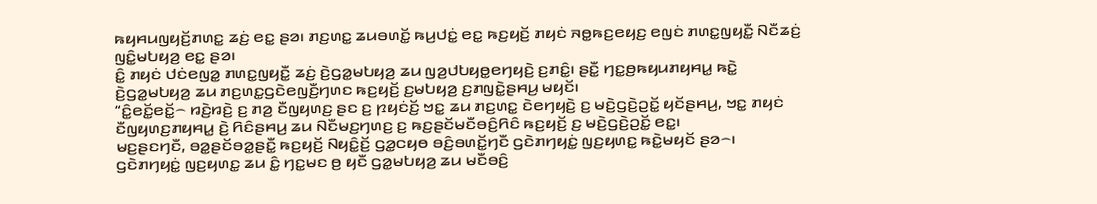ꤒꤟꤌꤣꤜꤟꤢꤩ꤬ꤊꤛꤢ꤭ ꤘꤢꤦ꤬ ꤕꤢ꤭ ꤔꤤ꤯ ꤊꤢ꤬ꤛꤢ꤭ ꤘꤣꤋꤛꤢꤩ꤭ ꤒꤣ꤬ꤓꤢꤦ꤭ ꤕꤢ꤭ ꤒꤢ꤬ꤟꤢꤩ꤬ ꤊꤟꤢꤦ ꤏꤥ꤭ꤒꤢ꤬ꤕꤟꤢ꤬ ꤕꤜꤢꤦ ꤊꤛꤢ꤭ꤜꤟꤢꤪ꤭ ꤡꤢꤪꤘꤢꤦ꤬ ꤜꤢꤨ꤭ꤗꤝꤟꤤ꤬ ꤕꤢ꤭ ꤔꤤ꤯
ꤢꤨ꤭ ꤊꤟꤢꤦ ꤓꤢꤦꤕꤜꤤ꤭ ꤊꤛꤢ꤭ꤜꤟꤢꤪ꤭ ꤘꤢꤦ꤬ ꤢꤧ꤬ꤞꤤ꤭ꤗꤝꤟꤤ꤬ ꤘꤣ ꤜꤤ꤬ꤓꤝꤟꤥ꤭ꤕꤚꤟꤢꤧ꤬ ꤢ꤬ꤊꤢꤨ꤭꤯ ꤔꤢꤪ꤭ ꤚꤢ꤭ꤥ꤬ꤒꤟꤣꤊꤟꤌꤣ꤭ ꤒꤢꤧ꤭ ꤢꤧ꤬ꤞꤤ꤭ꤗꤝꤟꤤ꤬ ꤘꤣ ꤊꤢ꤬ꤛꤢ꤭ꤞꤢꤧꤕꤜꤢꤪ꤬ꤚꤛꤢ ꤒꤢ꤬ꤟꤢꤩ꤬ ꤢ꤬ꤗꤝꤟꤤ꤬ ꤢ꤬ꤊꤜꤢꤧ꤭ꤔꤌꤣ꤬ ꤗꤟꤢꤩ꤯
“ꤢꤨ꤭ꤕꤢꤩ꤭ꤕꤢꤩ꤭꤮ ꤙꤢꤧ꤬ꤙꤢꤧ꤬ ꤢ꤬ ꤊꤤ꤬ ꤢꤪꤜꤟꤛꤢ꤬ ꤔꤢ ꤢ꤬ ꤐꤟꤢꤦꤢꤩ꤬ ꤠꤢ꤭ ꤘꤣ ꤊꤢ꤬ꤛꤢ꤭ ꤢꤧꤕꤚꤟꤢꤧ꤬ ꤢ꤬ ꤗꤢꤧ꤬ꤞꤢꤧ꤬ꤑꤢꤩ꤭ ꤟꤢꤩꤔꤌꤣ꤬, ꤠꤢ꤭ ꤊꤟꤢꤦ ꤢꤪꤜꤟꤛꤢ꤬ꤊꤟꤌꤣ꤭ ꤢꤧ꤬ ꤖꤢꤨꤔꤌꤣ꤬ ꤘꤣ ꤡꤢꤪꤗꤢ꤬ꤚꤛꤢ꤬ ꤢ꤬ ꤒꤢ꤬ꤔꤢꤩꤗꤢꤪꤋꤢꤨ꤬ꤖꤢꤨ ꤒꤢ꤬ꤟꤢꤩ꤬ ꤢ꤬ ꤗꤢꤧ꤬ꤞꤢꤧ꤬ꤑꤢꤩ꤭ ꤕꤢ꤭꤯
ꤗꤢ꤬ꤔꤢꤚꤢꤪ, ꤋꤤ꤭ꤔꤢꤩꤋꤤ꤭ꤔꤢꤪ꤭ ꤒꤢ꤬ꤟꤢꤩ꤬ ꤡꤟꤢꤨ꤭ꤢꤩ꤬ ꤞꤤ꤭ꤍꤟꤥ ꤋꤢꤨ꤬ꤋꤛꤢꤩ꤭ꤚꤢꤪ ꤞꤢꤧꤊꤚꤟꤢꤦ꤭ ꤜꤢ꤬ꤟꤛꤢ꤭ ꤒꤢꤧ꤭ꤗꤟꤢꤩ ꤔꤤ꤮꤯ ꤞꤢꤧꤊꤚꤟꤢꤦ꤭ ꤜꤢ꤬ꤟꤛꤢ꤭ ꤘꤣ ꤢꤨ꤭ ꤚꤢ꤭ꤗꤢ ꤥ꤬ ꤟꤢꤪ ꤞꤤ꤭ꤗꤝꤟꤤ꤬ ꤘꤣ ꤗꤢꤪꤋꤢꤨ꤬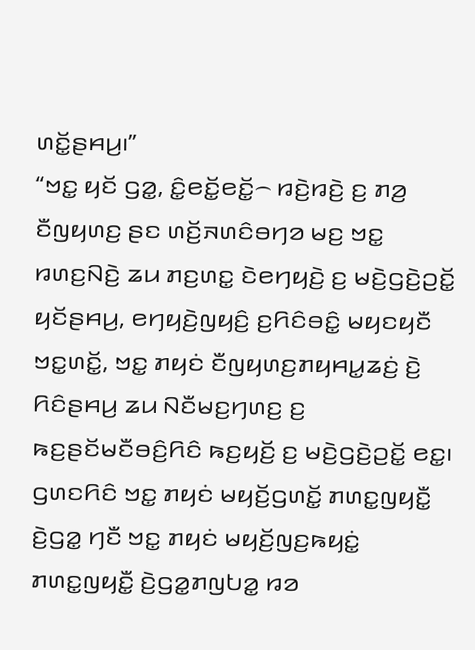ꤛꤢꤩ꤭ꤔꤌꤣ꤬꤯”
“ꤠꤢ꤭ ꤟꤢꤩ ꤞꤤ꤭, ꤢꤨ꤭ꤕꤢꤩ꤭ꤕꤢꤩ꤭꤮ ꤙꤢꤧ꤬ꤙꤢꤧ꤬ ꤢ꤬ ꤊꤤ꤬ ꤢꤪꤜꤟꤛꤢ꤬ ꤔꤢ ꤛꤢꤩ꤬ꤏꤛꤢꤨꤋꤚꤤ ꤗꤢ꤬ ꤠꤢ꤭ ꤙꤛꤢ꤬ꤡꤢꤧ꤬ ꤘꤣ ꤊꤢ꤬ꤛꤢ꤭ ꤢꤧꤕꤚꤟꤢꤧ꤬ ꤢ꤬ ꤗꤢꤧ꤬ꤞꤢꤧ꤬ꤑꤢꤩ꤭ ꤟꤢꤩꤔꤌꤣ꤬, ꤕꤚꤟꤢꤧ꤬ꤜꤟꤢꤨ꤬ ꤢ꤬ꤖꤢꤨꤋꤢꤨ꤭ ꤗꤟꤢꤟꤢꤪ ꤠꤢ꤭ꤛꤢꤩ꤭, ꤠꤢ꤭ ꤊꤟꤢꤦ ꤢꤪꤜꤟꤛꤢ꤬ꤊꤟꤌꤣ꤭ꤘꤢꤦ꤬ ꤢꤧ꤬ ꤖꤢꤨꤔꤌꤣ꤬ ꤘꤣ ꤡꤢꤪꤗꤢ꤬ꤚꤛꤢ꤬ ꤢ꤬ ꤒꤢ꤬ꤔꤢꤩꤗꤢꤪꤋꤢꤨ꤬ꤖꤢꤨ ꤒꤢ꤬ꤟꤢꤩ꤬ ꤢ꤬ ꤗꤢꤧ꤬ꤞꤢꤧ꤬ꤑꤢꤩ꤭ ꤕꤢ꤭꤯
ꤞꤛꤢꤖꤢꤨ ꤠꤢ꤭ ꤊꤟꤢꤦ ꤗꤟꤢꤩ꤬ꤞꤛꤢꤩ꤭ ꤊꤛꤢ꤭ꤜꤟꤢꤪ꤭ ꤢꤧ꤬ꤞꤤ꤭ ꤚꤢꤪ ꤠꤢ꤭ ꤊꤟꤢꤦ ꤗꤟꤢꤩ꤬ꤜꤢ꤬ꤒꤟꤢꤦ꤭ ꤊꤛꤢ꤭ꤜꤟꤢꤪ꤭ ꤢꤧ꤬ꤞꤤ꤭ꤊꤜꤝꤤ꤭ ꤙꤤ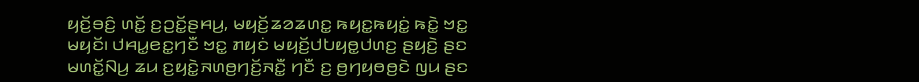ꤟꤢꤩ꤬ꤋꤢꤨ꤬ ꤛꤢꤩ꤭ ꤢ꤬ꤑꤢꤩ꤭ꤔꤌꤣ꤬, ꤗꤟꤢꤩ꤬ꤘꤤꤘꤛꤢ꤭ ꤒꤟꤢ꤭ꤒꤟꤢꤦ꤭ ꤒꤢꤧ꤭ ꤠꤢ꤭ ꤗꤟꤢꤩ꤯ ꤓꤌꤣ꤭ꤕꤢ꤭ꤚꤢꤪ ꤠꤢ꤭ ꤊꤟꤢꤦ ꤗꤟꤢꤩ꤬ꤓꤝꤟꤥ꤭ꤓꤛꤢ꤬ ꤔꤟꤢꤧ꤬ ꤔꤢ ꤗꤛꤢꤩ꤭ꤡꤣ꤬ ꤘꤣ ꤢ꤬ꤟꤢꤧ꤭ꤏꤛꤥ꤬ꤚꤢꤩ꤬ꤏꤢꤪ꤭ ꤚꤢꤪ ꤢ꤬ ꤥ꤬ꤚꤟꤥꤥ꤬ꤢꤧ ꤜꤣ ꤔꤢ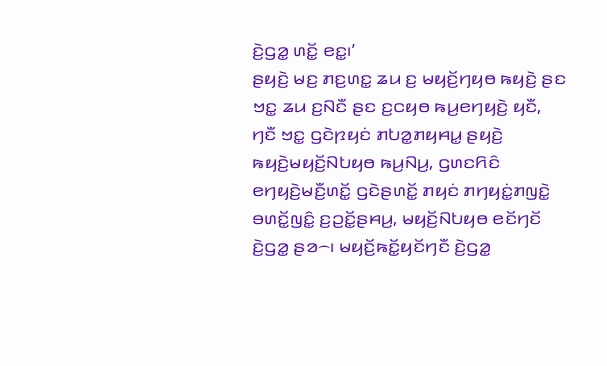ꤢꤧ꤬ꤞꤤ꤭ ꤛꤢꤩ꤭ ꤕꤢ꤭꤯’
ꤔꤟꤢꤧ꤬ ꤗꤢ꤬ ꤊꤢ꤬ꤛꤢ꤭ ꤘꤣ ꤢ꤬ ꤗꤟꤢꤩ꤬ꤚꤟꤥ ꤒꤟꤢꤧ꤬ ꤔꤢ ꤠꤢ꤭ ꤘꤣ ꤢ꤬ꤡꤢꤪ ꤔꤢ ꤢ꤬ꤍꤟꤥ ꤒꤣ꤬ꤕꤚꤟꤢꤧ꤬ ꤟꤢꤪ, ꤚꤢꤪ ꤠꤢ꤭ ꤞꤢꤧꤐꤟꤢꤦ ꤊꤝꤤ꤭ꤊꤟꤌꤣ꤭ ꤔꤟꤢꤧ꤬ ꤒꤟꤢꤧ꤬ꤗꤟꤢꤩ꤬ꤡꤝꤟꤥ ꤒꤣ꤬ꤡꤣ꤬, ꤞꤛꤢꤖꤢꤨ ꤕꤚꤟꤢꤧ꤬ꤗꤢꤪ꤬ꤛꤢꤩ꤭ ꤞꤢꤧꤔꤛꤢꤩ꤭ ꤊꤟꤢꤦ ꤊꤚꤟꤢꤦ꤭ꤊꤜꤢꤧ꤭ ꤋꤛꤢꤩ꤭ꤜꤢꤨ꤭ ꤢ꤬ꤑꤢꤩ꤭ꤔꤌꤣ꤬, ꤗꤟꤢꤩ꤬ꤡꤝꤟꤥ ꤕꤢꤩꤚꤢꤩ ꤢꤧ꤬ꤞꤤ꤭ ꤔꤤ꤮꤯ ꤗꤟꤢꤩ꤬ꤒꤢꤩ꤭ꤟꤢꤩꤚꤢꤪ ꤢꤧ꤬ꤞꤤ꤭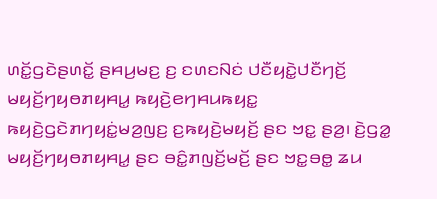ꤛꤢꤩ꤭ꤞꤢꤧꤔꤛꤢꤩ꤭ ꤔꤌꤣ꤬ꤗꤢ꤬ ꤢ꤬ ꤢꤛꤢꤡꤢꤦ ꤓꤢꤪꤟꤢꤧ꤭ꤓꤢꤪꤚꤢꤩ꤬ ꤗꤟꤢꤩ꤬ꤚꤟꤥꤊꤟꤌꤣ꤭ ꤒꤟꤢꤧ꤬ꤕꤚꤌꤣꤒꤟꤢ꤭ ꤒꤟꤢꤧ꤬ꤞꤢꤧꤊꤚꤟꤢꤦ꤭ꤗꤤ꤬ꤜꤢ꤬ ꤢ꤬ꤒꤟꤢꤧ꤬ꤗꤟꤢꤩ꤬ ꤔꤢ ꤠꤢ꤭ ꤔꤤ꤬꤯ ꤢꤧ꤬ꤞꤤ꤭ ꤗꤟꤢꤩ꤬ꤚꤟꤥꤊꤟꤌꤣ꤭ ꤔꤢ ꤋꤢꤨ꤭ꤊꤜꤢꤩ꤬ꤗꤢꤩ꤬ ꤔꤢ ꤠꤢ꤭ꤋꤥ꤭ ꤘꤣ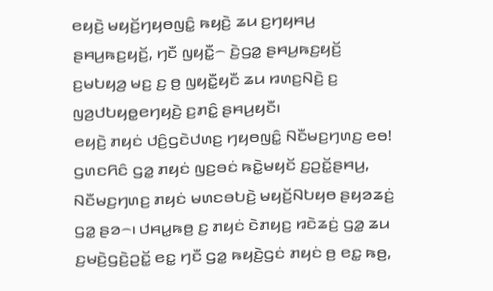ꤕꤟꤢꤧ꤬ ꤗꤟꤢꤩ꤬ꤚꤟꤥꤜꤢꤨ꤭ ꤒꤟꤢꤧ꤬ ꤘꤣ ꤢ꤬ꤚꤟꤌꤣ꤬ ꤔꤌꤣ꤬ꤒꤢ꤬ꤟꤢꤩ꤬, ꤚꤢꤪ ꤜꤟꤢꤪ꤭꤮ ꤢꤧ꤬ꤞꤤ꤭ ꤔꤌꤣ꤬ꤒꤢ꤬ꤟꤢꤩ꤬ ꤢ꤬ꤗꤝꤟꤤ꤬ ꤗꤢ꤬ ꤢ꤬ ꤥ꤬ ꤜꤟꤢꤪ꤭ꤟꤢꤪ ꤘꤣ ꤙꤛꤢ꤬ꤡꤢꤧ꤬ ꤢ꤬ ꤜꤤ꤬ꤓꤝꤟꤥ꤭ꤕꤚꤟꤢꤧ꤬ ꤢ꤬ꤊꤢꤨ꤭ ꤔꤌꤣ꤬ꤟꤢꤪ꤯
ꤕꤟꤢꤧ꤬ ꤊꤟꤢꤦ ꤓꤢꤨ꤬ꤞꤢꤧꤓꤛꤢ꤬ ꤚꤟꤥꤜꤢꤨ꤭ ꤡꤢꤪꤗꤢ꤬ꤚꤛꤢ꤬ ꤕꤥ! ꤞꤛꤢꤖꤢꤨ ꤞꤤ꤭ ꤊꤟꤢꤦ ꤜꤢ꤬ꤋꤢꤦ ꤒꤢꤧ꤭ꤗꤟꤢꤩ ꤢ꤬ꤑꤢꤩ꤭ꤔꤌꤣ꤬, ꤡꤢꤪꤗꤢ꤬ꤚꤛꤢ꤬ ꤊꤟꤢꤦ ꤗꤛꤢꤋꤝꤢꤧ꤬ ꤗꤟꤢꤩ꤬ꤡꤝꤟꤥ ꤔꤟꤤꤘꤢꤦ꤬ ꤞꤤ꤭ ꤔꤤ꤮꤯ ꤓꤌꤣ꤭ꤒꤥ꤬ ꤢ꤬ ꤊꤟꤢꤦ ꤢꤧꤊꤟꤢ꤬ ꤙꤢꤧꤘꤢꤦ꤬ ꤞꤤ꤭ ꤘꤣ ꤢ꤬ꤗꤢꤧ꤬ꤞꤢꤧ꤬ꤑꤢꤩ꤭ ꤕꤢ꤭ ꤚꤢꤪ ꤞꤤ꤭ ꤒꤟꤢꤧ꤬ꤞꤢꤦ ꤊꤟꤢꤦ ꤥ꤬ ꤕꤢ꤭ ꤒꤥ꤬,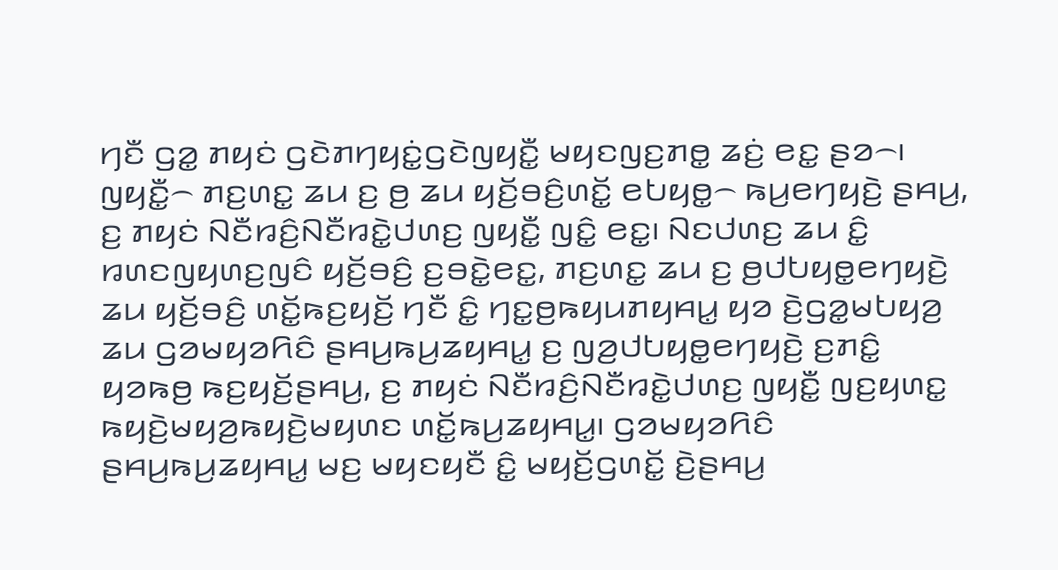ꤚꤢꤪ ꤞꤤ꤭ ꤊꤟꤢꤦ ꤞꤢꤧꤊꤚꤟꤢꤦ꤭ꤞꤢꤧꤜꤟꤢꤪ꤭ ꤗꤟꤢꤜꤢ꤬ꤊꤥ꤭ ꤘꤢꤦ꤬ ꤕꤢ꤭ ꤔꤤ꤮꤯
ꤜꤟꤢꤪ꤭꤮ ꤊꤢ꤬ꤛꤢ꤭ ꤘꤣ ꤢ꤬ ꤥ꤬ ꤘꤣ ꤟꤢꤩ꤬ꤋꤢꤨ꤬ꤛꤢꤩ꤭ ꤕꤝꤟꤥ꤭꤮ ꤒꤣ꤬ꤕꤚꤟꤢꤧ꤬ ꤔꤌꤣ꤬, ꤢ꤬ ꤊꤟꤢꤦ ꤡꤢꤪꤙꤢꤨ꤬ꤡꤢꤪꤙꤢꤧ꤭ꤓꤛꤢ꤬ ꤜꤟꤢꤪ꤭ ꤜꤢꤨ꤭ ꤕꤢ꤭꤯ ꤡꤢꤓꤛꤢ꤬ ꤘꤣ ꤢꤨ꤭ ꤙꤛꤢꤜꤟꤛꤢ꤬ꤜꤢꤨ ꤟꤢꤩ꤬ꤋꤢꤨ꤬ ꤢ꤬ꤋꤢꤧ꤭ꤕꤢ꤭, ꤊꤢ꤬ꤛꤢ꤭ ꤘꤣ ꤢ꤬ ꤥ꤬ꤓꤝꤟꤥ꤭ꤕꤚꤟꤢꤧ꤬ ꤘꤣ ꤟꤢꤩ꤬ꤋꤢꤨ꤬ ꤛꤢꤩ꤭ꤒꤢ꤬ꤟꤢꤩ꤬ ꤚꤢꤪ ꤢꤨ꤭ ꤚꤢ꤭ꤥ꤬ꤒꤟꤣꤊꤟꤌꤣ꤭ ꤟꤤ ꤢꤧ꤬ꤞꤤ꤭ꤗꤝꤟꤤ꤬ ꤘꤣ ꤞꤤꤗꤟꤤꤖꤢꤨ ꤔꤌꤣ꤬ꤒꤣ꤬ꤘꤟꤌꤣ꤭ ꤢ꤬ ꤜꤤ꤬ꤓꤝꤟꤥ꤭ꤕꤚꤟꤢꤧ꤬ ꤢ꤬ꤊꤢꤨ꤭ ꤟꤤꤒꤥ꤬ ꤒꤢ꤬ꤟꤢꤩ꤬ꤔꤌꤣ꤬, ꤢ꤬ ꤊꤟꤢꤦ ꤡꤢꤪꤙꤢꤨ꤬ꤡꤢꤪꤙꤢꤧ꤭ꤓꤛꤢ꤬ ꤜꤟꤢꤪ꤭ ꤜꤢ꤬ꤟꤛꤢ꤭ ꤒꤟꤢꤧ꤬ꤗꤟꤤ꤬ꤒꤟꤢꤧ꤬ꤗꤟꤛꤢ ꤛꤢꤩ꤭ꤒꤣ꤬ꤘꤟꤌꤣ꤭꤯ ꤞꤤꤗꤟꤤꤖꤢꤨ ꤔꤌꤣ꤬ꤒꤣ꤬ꤘꤟꤌꤣ꤭ ꤗꤢ꤬ ꤗꤟꤢꤟꤢꤪ ꤢꤨ꤭ ꤗꤟꤢꤩ꤬ꤞꤛꤢꤩ꤭ ꤢꤧ꤬ꤔꤌꤣ꤬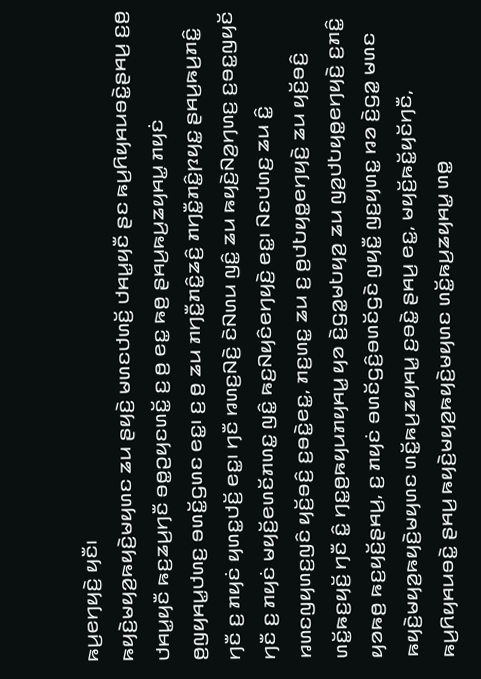ꤒꤣ꤬ꤕꤚꤟꤢꤧ꤬ ꤟꤢꤪ꤯
ꤒꤟꤢꤧ꤬ꤗꤟꤤ꤬ꤒꤟꤢꤧ꤬ꤗꤟꤛꤢ ꤘꤣ ꤔꤟꤢꤧ꤬ ꤗꤛꤢꤓꤛꤢꤩ꤬ ꤓꤌꤣ꤭ꤟꤢꤪ ꤔꤢ ꤒꤣ꤬ꤖꤟꤌꤣꤋꤢꤧ꤭ꤔꤌꤣ꤬ ꤢ꤬ꤥ꤬ ꤓꤌꤣ꤭ꤟꤢꤪ ꤒꤢ꤬ꤘꤣ꤬ꤚꤢꤪ ꤋꤥ꤭ꤑꤟꤢꤛꤢꤩ꤭ ꤢ꤬ ꤥ꤬ ꤕꤢ꤭ ꤒꤥ꤬ ꤔꤌꤣ꤬ꤒꤣ꤬ꤘꤟꤌꤣ꤭ ꤊꤟꤢꤦ ꤥ꤬ꤜꤟꤌꤣ꤭ꤓꤛꤢ꤬ ꤋꤛꤢꤩ꤭ꤞꤛꤢ ꤕꤢ꤭꤯ ꤢ꤬ ꤥ꤬ ꤘꤣ ꤊꤚꤢꤪ꤭ꤊꤢꤨ꤭ꤘꤢꤨ꤬ ꤊꤚꤢꤪ꤭ꤊꤢꤨ꤭ꤐꤟꤢ꤭ ꤔꤌꤣ꤬ꤒꤣ꤬ꤊꤢꤨ꤭ ꤚꤢꤪ ꤢ꤬ ꤊꤟꤢꤦ ꤟꤛꤢ꤭ꤓꤢꤩ꤬ ꤕꤢ꤭꤯ ꤚꤢꤪ ꤙꤛꤢ꤬ꤡꤢꤧ꤬ ꤢꤧꤡꤛꤣ ꤜꤢꤨ꤭ ꤘꤣ ꤒꤟꤢꤧ꤬ꤡꤤ꤬ꤚꤛꤢ꤬ ꤢ꤬ꤋꤢ꤭ꤜꤟꤢꤩ ꤚꤢꤪ ꤢ꤬ ꤊꤟꤢꤦ ꤗꤟꤢꤩ꤬ꤕꤛꤢꤩꤊꤛꤢ꤭ ꤜꤢꤨ꤭ ꤒꤢ꤬ꤡꤟꤢꤨꤕꤚꤟꤢꤧ꤬ ꤕꤢ꤭꤯ ꤡꤢꤓꤛꤢ꤬ ꤘꤣ ꤢꤨ꤭ ꤙꤛꤢꤜꤟꤛꤢ꤬ꤜꤢꤨ ꤟꤢꤩ꤬ꤋꤢꤨ꤬ ꤢ꤬ꤋꤢꤧ꤭ꤕꤢ꤭, ꤊꤢ꤬ꤛꤢ꤭ ꤘꤣ ꤢ꤬ ꤥ꤬ꤓꤝꤟꤥ꤭ꤕꤚꤟꤢꤧ꤬ ꤘꤣ ꤟꤢꤩ꤬ꤋꤢꤨ꤬ ꤛꤢꤩ꤭ꤒꤢ꤬ꤟꤢꤩ꤬ ꤚꤢꤪ ꤢꤨ꤭ ꤚꤢ꤭ꤥ꤬ꤒꤟꤣꤊꤟꤌꤣ꤭ ꤟꤤ ꤢꤧ꤬ꤞꤤ꤭ꤗꤝꤟꤤ꤬ ꤘꤣ ꤜꤤ꤬ꤓꤝꤟꤥ꤭ꤕꤚꤟꤢꤧ꤬ ꤢ꤬ꤊꤢꤨ꤭ ꤟꤤꤒꤥ꤬ ꤒꤢ꤬ꤟꤢꤩ꤬ꤔꤌꤣ꤬, ꤢ꤬ ꤊꤟꤢꤦ ꤋꤛꤢꤩꤞꤢꤨ꤬ꤋꤛꤢꤩꤞꤢꤧ ꤜꤟꤢꤪ꤭ ꤜꤢ꤬ꤟꤛꤢ꤭ ꤙꤤ ꤢꤧ꤬ꤞꤤ꤭ ꤗꤛꤢ ꤒꤟꤢꤧ꤬ꤗꤟꤤ꤬ꤒꤟꤢꤧ꤬ꤗꤟꤛꤢ ꤛꤢꤩ꤭ꤒꤣ꤬ꤘꤟꤌꤣ꤭ ꤢ꤬ꤋꤢꤧ꤭ ꤔꤌꤣ꤬ ꤕꤢ꤭, ꤗꤟꤢꤩ꤬ꤒꤢꤩ꤭ꤟꤢꤩꤚꤢꤪ, ꤒꤣ꤬ꤖꤟꤌꤣꤋꤢꤧ꤭ ꤔꤌꤣ꤬ ꤒꤟꤢꤧ꤬ꤗꤟꤤ꤬ꤒꤟꤢꤧ꤬ꤗꤟꤛꤢ ꤛꤢꤩ꤭ꤒꤣ꤬ꤘꤟꤌꤣ꤭ ꤛꤥ꤭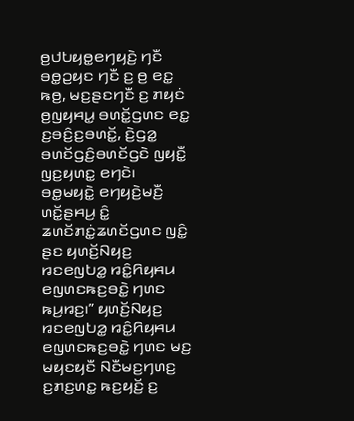ꤥ꤬ꤓꤝꤟꤥ꤭ꤕꤚꤟꤢꤧ꤬ ꤚꤢꤪ ꤋꤥ꤭ꤑꤟꤢ ꤚꤢꤪ ꤢ꤬ ꤥ꤬ ꤕꤢ꤭ ꤒꤥ꤬, ꤗꤢ꤬ꤔꤢꤚꤢꤪ ꤢ꤬ ꤊꤟꤢꤦ ꤥ꤬ꤜꤟꤌꤣ꤭ ꤋꤛꤢꤩ꤭ꤞꤛꤢ ꤕꤢ꤭ ꤢ꤬ꤋꤢꤨ꤬ꤢ꤬ꤋꤛꤢꤩ꤭, ꤢꤧ꤬ꤞꤤ꤭ ꤋꤛꤢꤩꤞꤢꤨ꤬ꤋꤛꤢꤩꤞꤢꤧ ꤜꤟꤢꤪ꤭ ꤜꤢ꤬ꤟꤛꤢ꤭ ꤕꤚꤢꤧ꤯
ꤋꤥ꤭ꤗꤟꤢꤧ꤭ ꤕꤚꤟꤢꤧ꤬ꤗꤢꤪ꤬ ꤛꤢꤩ꤭ꤔꤌꤣ꤬ ꤢꤨ꤭ ꤘꤛꤢꤩꤊꤢꤦ꤭ꤘꤛꤢꤩꤞꤛꤢ ꤜꤢꤨ꤭ ꤔꤢ ꤟꤛꤢꤩ꤬ꤡꤟꤢ꤬ ꤙꤢꤕꤜꤝꤤ꤭ ꤙꤢꤨ꤭ꤖꤟꤌꤣ ꤕꤜꤛꤢꤒꤢ꤬ꤋꤢꤧ꤭ ꤚꤛꤢ ꤒꤣ꤬ꤙꤢ꤬꤯” ꤟꤛꤢꤩ꤬ꤡꤟꤢ꤬ ꤙꤢꤕꤜꤝꤤ꤭ ꤙꤢꤨ꤭ꤖꤟꤌꤣ ꤕꤜꤛꤢꤒꤢ꤬ꤋꤢꤧ꤭ ꤚꤛꤢ ꤗꤢ꤬ ꤗꤟꤢꤟꤢꤪ ꤡꤢꤪꤗꤢ꤬ꤚꤛꤢ꤬ ꤢ꤬ꤊꤢ꤬ꤛꤢ꤭ ꤒꤢ꤬ꤟꤢꤩ꤬ ꤢ꤬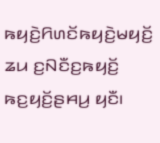ꤒꤟꤢꤧ꤬ꤖꤛꤢꤩꤒꤟꤢꤧ꤬ꤗꤟꤢꤩ꤬ ꤘꤣ ꤢ꤬ꤡꤢꤪꤢ꤬ꤒꤟꤢꤩ꤬ ꤒꤢ꤬ꤟꤢꤩ꤬ꤔꤌꤣ꤬ ꤟꤢꤪ꤯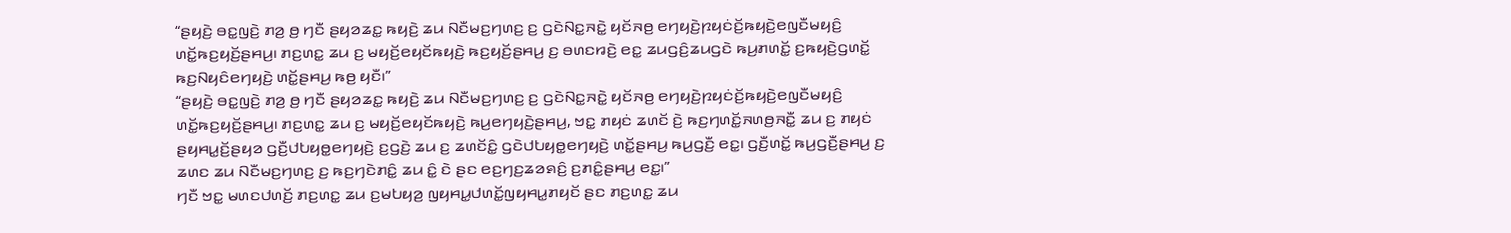“ꤔꤟꤢꤧ꤬ ꤋꤢ꤭ꤜꤢꤧ꤬ ꤊꤤ꤬ ꤥ꤬ ꤚꤢꤪ ꤔꤟꤤꤘꤢ꤭ ꤒꤟꤢꤧ꤬ ꤘꤣ ꤡꤢꤪꤗꤢ꤬ꤚꤛꤢ꤬ ꤢ꤬ ꤞꤢꤧꤡꤢ꤭ꤏꤢꤧ꤭ ꤟꤢꤩꤏꤥ꤬ ꤕꤚꤟꤢꤧ꤬ꤐꤟꤢꤦꤢꤩ꤬ꤒꤟꤢꤧ꤬ꤕꤜꤢꤪꤗꤟꤢꤨ꤬ ꤛꤢꤩ꤭ꤒꤢ꤬ꤟꤢꤩ꤬ꤔꤌꤣ꤬꤯ ꤊꤢ꤬ꤛꤢ꤭ ꤘꤣ ꤢ꤬ ꤗꤟꤢꤩ꤬ꤕꤟꤢꤩꤒꤟꤢꤧ꤬ ꤒꤢ꤬ꤟꤢꤩ꤬ꤔꤌꤣ꤬ ꤢ꤬ ꤋꤛꤢꤙꤢꤧ꤬ ꤕꤢ꤭ ꤘꤣꤞꤢꤨ꤬ꤘꤣꤞꤢꤧ ꤒꤣ꤬ꤊꤛꤢꤩ꤭ ꤢ꤬ꤒꤟꤢꤧ꤬ꤞꤛꤢꤩ꤭ ꤒꤢ꤬ꤡꤟꤢꤨꤕꤚꤟꤢꤧ꤬ ꤛꤢꤩ꤭ꤔꤌꤣ꤬ ꤒꤥ꤬ ꤟꤢꤪ꤯”
“ꤔꤟꤢꤧ꤬ ꤋꤢ꤭ꤜꤢꤧ꤬ ꤊꤤ꤬ ꤥ꤬ ꤚꤢꤪ ꤔꤟꤤꤘꤢ꤭ ꤒꤟꤢꤧ꤬ ꤘꤣ ꤡꤢꤪꤗꤢ꤬ꤚꤛꤢ꤬ ꤢ꤬ ꤞꤢꤧꤡꤢ꤭ꤏꤢꤧ꤭ ꤟꤢꤩꤏꤥ꤬ ꤕꤚꤟꤢꤧ꤬ꤐꤟꤢꤦꤢꤩ꤬ꤒꤟꤢꤧ꤬ꤕꤜꤢꤪꤗꤟꤢꤨ꤬ ꤛꤢꤩ꤭ꤒꤢ꤬ꤟꤢꤩ꤬ꤔꤌꤣ꤬꤯ ꤊꤢ꤬ꤛꤢ꤭ ꤘꤣ ꤢ꤬ ꤗꤟꤢꤩ꤬ꤕꤟꤢꤩꤒꤟꤢꤧ꤬ ꤒꤣ꤬ꤕꤚꤟꤢꤧ꤬ꤔꤌꤣ꤬, ꤠꤢ꤭ ꤊꤟꤢꤦ ꤘꤛꤢꤩ ꤢꤧ꤬ ꤒꤢ꤬ꤚꤛꤢꤩ꤭ꤏꤛꤥ꤬ꤏꤢꤪ꤭ ꤘꤣ ꤢ꤬ ꤊꤟꤢꤦ ꤔꤟꤌꤣ꤭ꤢꤩ꤬ꤔꤟꤤ ꤞꤢꤪ꤬ꤓꤝꤟꤥ꤭ꤕꤚꤟꤢꤧ꤬ ꤢ꤬ꤞꤢꤧ꤬ ꤘꤣ ꤢ꤬ ꤘꤛꤢꤩꤢꤨ꤭ ꤞꤢꤧꤓꤝꤟꤥ꤭ꤕꤚꤟꤢꤧ꤬ ꤛꤢꤩ꤭ꤔꤌꤣ꤬ ꤒꤣ꤬ꤞꤢꤪ꤬ ꤕꤢ꤭꤯ ꤞꤢꤪ꤬ꤛꤢꤩ꤭ ꤒꤣ꤬ꤞꤢꤪ꤬ꤔꤌꤣ꤬ ꤢ꤬ ꤘꤛꤢ ꤘꤣ ꤡꤢꤪꤗꤢ꤬ꤚꤛꤢ꤬ ꤢ꤬ ꤒꤢ꤬ꤚꤢꤧꤊꤢꤨ꤭ ꤘꤣ ꤢꤨ꤭ ꤢꤧ ꤔꤢ ꤕꤢ꤬ꤚꤢ꤬ꤘꤤꤎꤢꤨ꤬ ꤢ꤬ꤊꤢꤨ꤭ꤔꤌꤣ꤬ ꤕꤢ꤭꤯”
ꤚꤢꤪ ꤠꤢ꤭ ꤗꤛꤢꤓꤛꤢꤩ꤬ ꤊꤢ꤬ꤛꤢ꤭ ꤘꤣ ꤢ꤬ꤗꤝꤟꤤ꤬ ꤜꤟꤌꤣ꤭ꤓꤛꤢꤩ꤭ꤜꤟꤌꤣ꤭ꤊꤟꤢꤩ ꤔꤢ ꤊꤢ꤬ꤛꤢ꤭ ꤘꤣ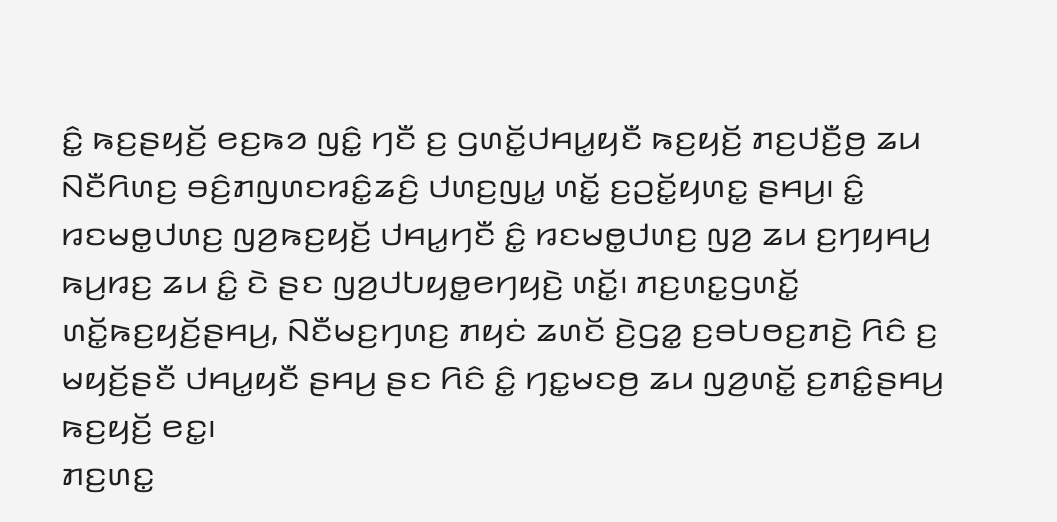ꤢꤨ꤭ ꤒꤢ꤬ꤔꤟꤢꤩ꤬ ꤕꤢ꤬ꤒꤤ ꤜꤢꤨ꤭ ꤚꤢꤪ ꤢ꤬ ꤞꤛꤢꤩ꤭ꤓꤌꤣ꤭ꤟꤢꤪ ꤒꤢ꤬ꤟꤢꤩ꤬ ꤊꤢ꤬ꤓꤢꤪ꤬ꤥ꤬ ꤘꤣ ꤡꤢꤪꤖꤛꤢ꤬ ꤋꤢꤨ꤬ꤊꤜꤛꤢꤙꤢꤨ꤭ꤘꤢꤨ꤬ ꤓꤛꤢ꤬ꤜꤣ꤭ ꤛꤢꤩ꤭ ꤢ꤬ꤑꤢꤩ꤭ꤟꤛꤢ꤭ ꤔꤌꤣ꤬꤯ ꤢꤨ꤭ ꤙꤢꤗꤥ꤭ꤓꤛꤢ꤬ ꤜꤤ꤬ꤒꤢ꤬ꤟꤢꤩ꤬ ꤓꤌꤣ꤭ꤚꤢꤪ ꤢꤨ꤭ ꤙꤢꤗꤥ꤭ꤓꤛꤢ꤬ ꤜꤤ꤬ ꤘꤣ ꤢ꤬ꤚꤟꤌꤣ꤬ ꤒꤣ꤬ꤙꤢ꤬ ꤘꤣ ꤢꤨ꤭ ꤢꤧ ꤔꤢ ꤜꤤ꤬ꤓꤝꤟꤥ꤭ꤕꤚꤟꤢꤧ꤬ ꤛꤢꤩ꤭꤯ ꤊꤢ꤬ꤛꤢ꤭ꤞꤛꤢꤩ꤭ ꤛꤢꤩ꤭ꤒꤢ꤬ꤟꤢꤩ꤬ꤔꤌꤣ꤬, ꤡꤢꤪꤗꤢ꤬ꤚꤛꤢ꤬ ꤊꤟꤢꤦ ꤘꤛꤢꤩ ꤢꤧ꤬ꤞꤤ꤭ ꤢ꤬ꤋꤝꤥꤢ꤬ꤊꤢꤧ꤬ ꤖꤢꤨ ꤢ꤬ ꤗꤟꤢꤩ꤬ꤔꤢꤪ ꤓꤌꤣ꤭ꤟꤢꤪ ꤔꤌꤣ꤬ ꤔꤢ ꤖꤢꤨ ꤢꤨ꤭ ꤚꤢ꤭ꤗꤢꤥ꤬ ꤘꤣ ꤜꤤ꤬ꤛꤢꤩ꤭ ꤢ꤬ꤊꤢꤨ꤭ꤔꤌꤣ꤬ ꤒꤢ꤬ꤟꤢꤩ꤬ ꤕꤢ꤭꤯
ꤊꤢ꤬ꤛꤢ꤭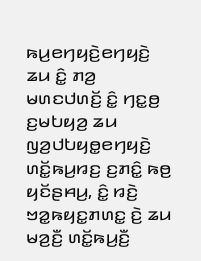ꤒꤣ꤬ꤕꤚꤟꤢꤧ꤬ꤕꤚꤟꤢꤧ꤬ ꤘꤣ ꤢꤨ꤭ ꤊꤤ꤬ ꤗꤛꤢꤓꤛꤢꤩ꤬ ꤢꤨ꤭ ꤚꤢ꤭ꤥ꤬ ꤢ꤬ꤗꤝꤟꤤ꤬ ꤘꤣ ꤜꤤ꤬ꤓꤝꤟꤥ꤭ꤕꤚꤟꤢꤧ꤬ ꤛꤢꤩ꤭ꤒꤣ꤬ꤙꤢ꤬ ꤢ꤬ꤊꤢꤨ꤭ ꤒꤥ꤬ ꤟꤢꤩꤔꤌꤣ꤬, ꤢꤨ꤭ ꤙꤢꤧ꤬ ꤠꤤ꤭ꤒꤟꤢ꤭ꤊꤛꤢ꤭ ꤢꤧ꤬ ꤘꤣ ꤗꤤ꤬ꤢꤪ꤬ ꤛꤢꤩ꤭ꤒꤣ꤬ꤢꤪ꤬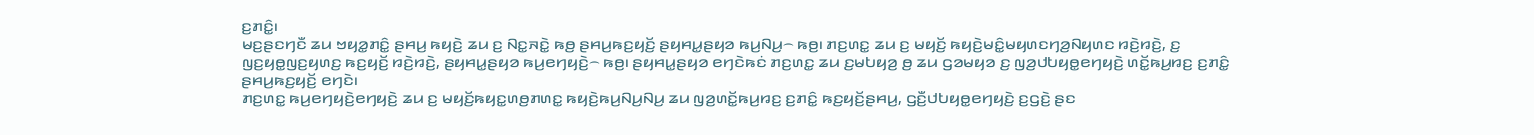ꤢ꤬ꤊꤢꤨ꤭꤯
ꤗꤢ꤬ꤔꤢꤚꤢꤪ ꤘꤣ ꤠꤟꤤ꤭ꤊꤢꤨ꤭ ꤔꤌꤣ꤬ ꤒꤟꤢꤧ꤬ ꤘꤣ ꤢ꤬ ꤡꤢ꤭ꤏꤢꤧ꤭ ꤒꤥ꤬ ꤔꤌꤣ꤬ꤒꤢ꤬ꤟꤢꤩ꤬ ꤔꤟꤌꤣ꤭ꤔꤟꤤ ꤒꤣ꤬ꤡꤣ꤬꤮ ꤒꤥ꤬꤯ ꤊꤢ꤬ꤛꤢ꤭ ꤘꤣ ꤢ꤬ ꤗꤟꤢꤩ꤬ ꤒꤟꤢꤧ꤬ꤗꤢꤨ꤭ꤗꤟꤛꤢꤚꤤ꤬ꤡꤟꤛꤢ ꤙꤢꤧ꤬ꤙꤢꤧ꤬, ꤢ꤬ ꤜꤢ꤬ꤟꤥ꤭ꤜꤢ꤬ꤟꤛꤢ꤬ ꤒꤢ꤬ꤟꤢꤩ꤬ ꤙꤢꤧ꤬ꤙꤢꤧ꤬, ꤔꤟꤌꤣ꤭ꤔꤟꤤ ꤒꤣ꤬ꤕꤚꤟꤢꤧ꤬꤮ ꤒꤥ꤬꤯ ꤔꤟꤌꤣ꤭ꤔꤟꤤ ꤕꤚꤢꤧꤒꤢꤦ ꤊꤢ꤬ꤛꤢ꤭ ꤘꤣ ꤢ꤬ꤗꤝꤟꤤ꤬ ꤥ꤬ ꤘꤣ ꤞꤤꤗꤟꤤ ꤢ꤬ ꤜꤤ꤬ꤓꤝꤟꤥ꤭ꤕꤚꤟꤢꤧ꤬ ꤛꤢꤩ꤭ꤒꤣ꤬ꤙꤢ꤬ ꤢ꤬ꤊꤢꤨ꤭ ꤔꤌꤣ꤬ꤒꤢ꤬ꤟꤢꤩ꤬ ꤕꤚꤢꤧ꤯
ꤊꤢ꤬ꤛꤢ꤭ ꤒꤣ꤬ꤕꤚꤟꤢꤧ꤬ꤕꤚꤟꤢꤧ꤬ ꤘꤣ ꤢ꤬ ꤗꤟꤢꤩ꤬ꤒꤟꤢ꤭ꤛꤥ꤬ꤊꤛꤢ꤭ ꤒꤟꤢꤧ꤬ꤒꤣ꤬ꤡꤣ꤬ꤡꤣ꤬ ꤘꤣ ꤜꤤ꤬ꤛꤢꤩ꤭ꤒꤣ꤬ꤙꤢ꤬ ꤢ꤬ꤊꤢꤨ꤭ ꤒꤢ꤬ꤟꤢꤩ꤬ꤔꤌꤣ꤬, ꤞꤢꤪ꤬ꤓꤝꤟꤥ꤭ꤕꤚꤟꤢꤧ꤬ ꤢ꤬ꤞꤢꤧ꤬ ꤔꤢ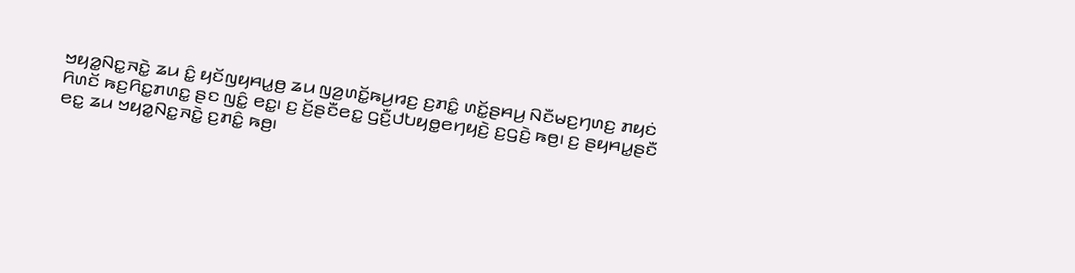ꤠꤟꤤ꤭ꤡꤢ꤭ꤏꤢꤧ꤭ ꤘꤣ ꤢꤨ꤭ ꤟꤢꤩꤜꤟꤌꤣ꤭ꤥ꤬ ꤘꤣ ꤜꤤ꤬ꤛꤢꤩ꤭ꤒꤣ꤬ꤙꤢ꤬ ꤢ꤬ꤊꤢꤨ꤭ ꤛꤢꤩ꤭ꤔꤌꤣ꤬ ꤡꤢꤪꤗꤢ꤬ꤚꤛꤢ꤬ ꤊꤟꤢꤦ ꤖꤛꤢꤩ ꤒꤢ꤬ꤖꤢ꤭ꤊꤛꤢ꤭ ꤔꤢ ꤜꤢꤨ꤭ ꤕꤢ꤭꤯ ꤢ꤬ ꤢꤩ꤬ꤔꤢꤪꤕꤢ꤭ ꤞꤢꤪ꤬ꤓꤝꤟꤥ꤭ꤕꤚꤟꤢꤧ꤬ ꤢ꤬ꤞꤢꤧ꤬ ꤒꤥ꤬꤯ ꤢ꤬ ꤔꤟꤌꤣ꤭ꤔꤢꤪ ꤕꤢ꤭ ꤘꤣ ꤠꤟꤤ꤭ꤡꤢ꤭ꤏꤢꤧ꤭ ꤢ꤬ꤊꤢꤨ꤭ ꤒꤥ꤬꤯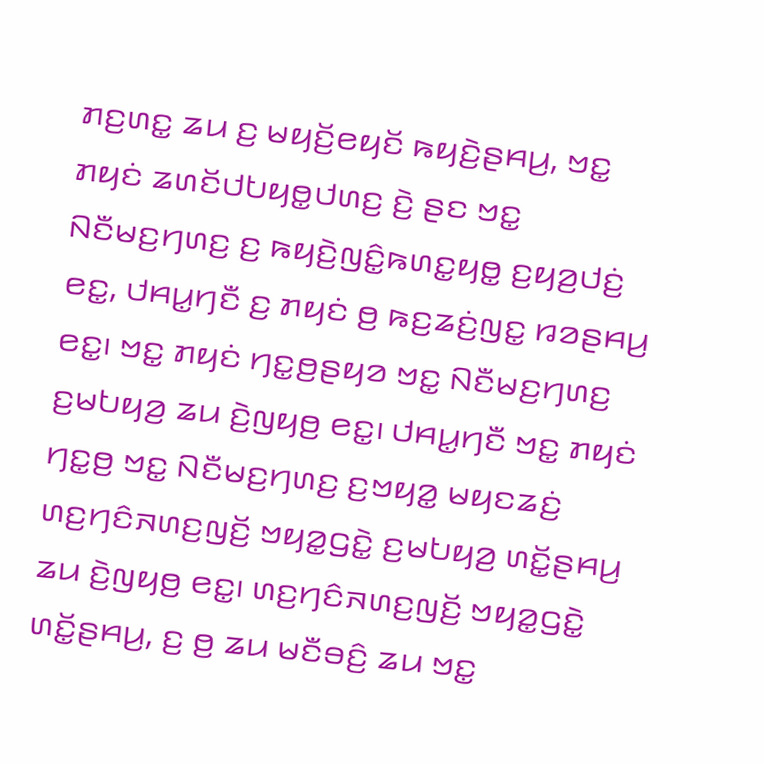ꤊꤢ꤬ꤛꤢ꤭ ꤘꤣ ꤢ꤬ ꤗꤟꤢꤩ꤬ꤕꤟꤢꤩ ꤒꤟꤢꤧ꤬ꤔꤌꤣ꤬, ꤠꤢ꤭ ꤊꤟꤢꤦ ꤘꤛꤢꤩꤓꤝꤟꤥ꤭ꤓꤛꤢ꤬ ꤢꤧ꤬ ꤔꤢ ꤠꤢ꤭ ꤡꤢꤪꤗꤢ꤬ꤚꤛꤢ꤬ ꤢ꤬ ꤒꤟꤢꤧ꤬ꤜꤢꤨ꤭ꤒꤛꤢ꤭ꤟꤥ꤭ ꤢ꤬ꤟꤤ꤬ꤓꤢꤦ꤬ ꤕꤢ꤭, ꤓꤌꤣ꤭ꤚꤢꤪ ꤢ꤬ ꤊꤟꤢꤦ ꤥ꤬ ꤒꤢ꤬ꤘꤢꤦ꤬ꤜꤢ꤭ ꤙꤤꤔꤌꤣ꤬ ꤕꤢ꤭꤯ ꤠꤢ꤭ ꤊꤟꤢꤦ ꤚꤢ꤭ꤥ꤬ꤔꤟꤤ ꤠꤢ꤭ ꤡꤢꤪꤗꤢ꤬ꤚꤛꤢ꤬ ꤢ꤬ꤗꤝꤟꤤ꤬ ꤘꤣ ꤢꤧ꤬ꤜꤟꤥ꤬ ꤕꤢ꤭꤯ ꤓꤌꤣ꤭ꤚꤢꤪ ꤠꤢ꤭ ꤊꤟꤢꤦ ꤚꤢ꤭ꤥ꤬ ꤠꤢ꤭ ꤡꤢꤪꤗꤢ꤬ꤚꤛꤢ꤬ ꤢ꤬ꤠꤟꤤ꤭ ꤗꤟꤢꤘꤢꤦ꤬ ꤛꤢ꤬ꤚꤢꤨꤏꤛꤢ꤬ꤜꤢꤩ꤬ ꤠꤟꤤ꤭ꤞꤢꤧ꤭ ꤢ꤬ꤗꤝꤟꤤ꤬ ꤛꤢꤩ꤭ꤔꤌꤣ꤬ ꤘꤣ ꤢꤧ꤬ꤜꤟꤥ꤬ ꤕꤢ꤭꤯ ꤛꤢ꤬ꤚꤢꤨꤏꤛꤢ꤬ꤜꤢꤩ꤬ ꤠꤟꤤ꤭ꤞꤢꤧ꤭ ꤛꤢꤩ꤭ꤔꤌꤣ꤬, ꤢ꤬ ꤥ꤬ ꤘꤣ ꤗꤢꤪꤋꤢꤨ꤬ ꤘꤣ ꤠꤢ꤭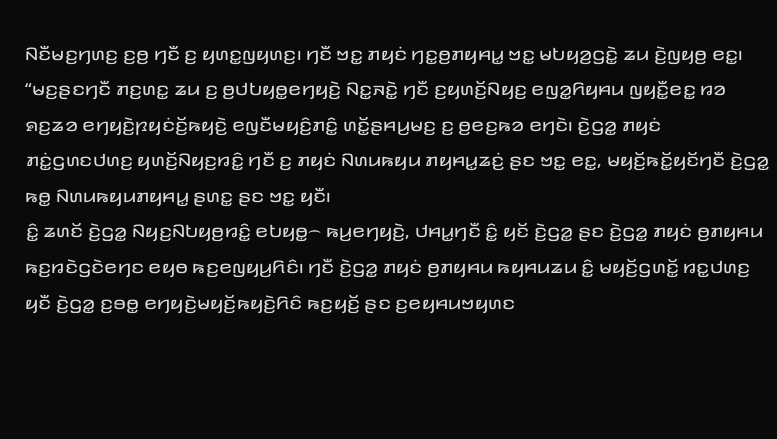ꤡꤢꤪꤗꤢ꤬ꤚꤛꤢ꤬ ꤢ꤬ꤥ꤬ ꤚꤢꤪ ꤢ꤬ ꤟꤛꤢ꤭ꤜꤟꤛꤢ꤬꤯ ꤚꤢꤪ ꤠꤢ꤭ ꤊꤟꤢꤦ ꤚꤢ꤭ꤥ꤬ꤊꤟꤌꤣ꤭ ꤠꤢ꤭ ꤗꤝꤟꤤ꤬ꤞꤢꤧ꤭ ꤘꤣ ꤢꤧ꤬ꤜꤟꤥ꤬ ꤕꤢ꤭꤯
“ꤗꤢ꤬ꤔꤢꤚꤢꤪ ꤊꤢ꤬ꤛꤢ꤭ ꤘꤣ ꤢ꤬ ꤥ꤬ꤓꤝꤟꤥ꤭ꤕꤚꤟꤢꤧ꤬ ꤡꤢ꤭ꤏꤢꤧ꤭ ꤚꤢꤪ ꤢ꤬ꤟꤛꤢꤩ꤬ꤡꤟꤢ꤬ ꤕꤜꤤ꤭ꤖꤟꤌꤣ ꤜꤟꤢꤪ꤭ꤕꤢ꤭ ꤙꤤ ꤎꤢ꤬ꤘꤤ ꤕꤚꤟꤢꤧ꤬ꤐꤟꤢꤦꤢꤩ꤬ꤒꤟꤢꤧ꤬ ꤕꤜꤢꤪꤗꤟꤢꤨ꤬ꤊꤢꤨ꤭ ꤛꤢꤩ꤭ꤔꤌꤣ꤬ꤗꤢ꤬ ꤢ꤬ ꤥ꤬ꤕꤢ꤬ꤒꤤ ꤕꤚꤢꤧ꤯ ꤢꤧ꤬ꤞꤤ꤭ ꤊꤟꤢꤦ ꤊꤢꤦ꤭ꤞꤛꤢꤓꤛꤢ꤬ ꤟꤛꤢꤩ꤬ꤡꤟꤢ꤬ꤙꤢꤨ꤭ ꤚꤢꤪ ꤢ꤬ ꤊꤟꤢꤦ ꤡꤛꤣꤒꤟꤣ ꤊꤟꤌꤣ꤭ꤘꤢꤦ꤬ ꤔꤢ ꤠꤢ꤭ ꤕꤢ꤭, ꤗꤟꤢꤩ꤬ꤒꤢꤩ꤭ꤟꤢꤩꤚꤢꤪ ꤢꤧ꤬ꤞꤤ꤭ ꤒꤥ꤭ ꤡꤛꤣꤒꤟꤣꤊꤟꤌꤣ꤭ ꤔꤛꤢ꤭ ꤔꤢ ꤠꤢ꤭ ꤟꤢꤪ꤯
ꤢꤨ꤭ ꤘꤛꤢꤩ ꤢꤧ꤬ꤞꤤ꤭ ꤡꤟꤢ꤬ꤡꤝꤟꤥ꤬ꤙꤢꤨ꤭ ꤕꤝꤟꤥ꤭꤮ ꤒꤣ꤬ꤕꤚꤟꤢꤧ꤬, ꤓꤌꤣ꤭ꤚꤢꤪ ꤢꤨ꤭ ꤟꤢꤩ ꤢꤧ꤬ꤞꤤ꤭ ꤔꤢ ꤢꤧ꤬ꤞꤤ꤭ ꤊꤟꤢꤦ ꤥ꤬ꤊꤟꤌꤣ ꤒꤢ꤬ꤙꤢꤧꤞꤢꤧꤕꤚꤢ ꤕꤟꤥ ꤒꤢ꤬ꤕꤜꤟꤣ꤬ꤖꤢꤨ꤯ ꤚꤢꤪ ꤢꤧ꤬ꤞꤤ꤭ ꤊꤟꤢꤦ ꤥ꤬ꤊꤟꤌꤣ ꤒꤟꤌꤣꤘꤣ ꤢꤨ꤭ ꤗꤟꤢꤩ꤬ꤞꤛꤢꤩ꤭ ꤙꤢ꤭ꤓꤛꤢ꤬ ꤟꤢꤪ ꤢꤧ꤬ꤞꤤ꤭ ꤢ꤬ꤋꤥ꤭ ꤕꤚꤟꤢꤧ꤬ꤗꤟꤢꤩ꤬ꤒꤟꤢꤧ꤬ꤖꤢꤨ ꤒꤢ꤬ꤟꤢꤩ꤬ ꤔꤢ ꤢ꤬ꤕꤟꤌꤣꤠꤟꤛꤢ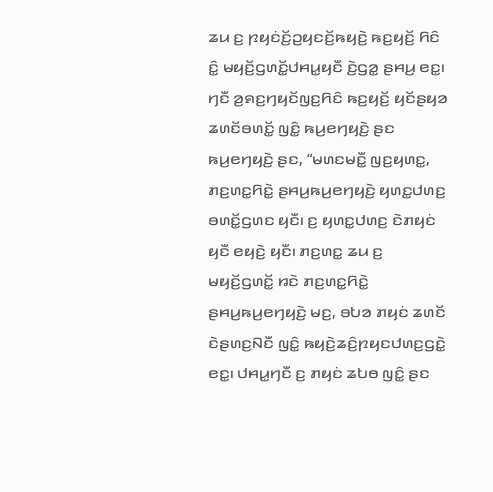ꤘꤣ ꤢ꤬ ꤐꤟꤢꤦꤢꤩ꤬ꤑꤟꤢꤢꤩ꤬ꤒꤟꤢꤧ꤬ ꤒꤢ꤬ꤟꤢꤩ꤬ ꤖꤢꤨ ꤢꤨ꤭ ꤗꤟꤢꤩ꤬ꤞꤛꤢꤩ꤭ꤓꤌꤣ꤭ꤟꤢꤪ ꤢꤧ꤬ꤞꤤ꤭ ꤔꤌꤣ꤬ ꤕꤢ꤭꤯
ꤚꤢꤪ ꤤ꤬ꤎꤢ꤬ꤚꤟꤢꤩꤜꤢ꤬ꤖꤢꤨ ꤒꤢ꤬ꤟꤢꤩ꤬ ꤟꤢꤩꤔꤟꤤ ꤘꤛꤢꤩꤋꤛꤢꤩ꤭ ꤜꤢꤨ꤭ ꤒꤣ꤬ꤕꤚꤟꤢꤧ꤬ ꤔꤢ ꤒꤣ꤬ꤕꤚꤟꤢꤧ꤬ ꤔꤢ, “ꤗꤛꤢꤗꤢꤪ꤭ ꤜꤢ꤬ꤟꤛꤢ꤭, ꤊꤢ꤬ꤛꤢ꤭ꤖꤢꤧ꤭ ꤔꤌꤣ꤬ꤒꤣ꤬ꤕꤚꤟꤢꤧ꤬ ꤟꤛꤢ꤭ꤓꤛꤢ꤬ ꤋꤛꤢꤩ꤭ꤞꤛꤢ ꤟꤢꤪ꤯ ꤢ꤬ ꤟꤛꤢ꤭ꤓꤛꤢ꤬ ꤢꤧꤊꤟꤢꤦ ꤟꤢꤪ ꤕꤟꤢꤧ꤬ ꤟꤢꤪ꤯ ꤊꤢ꤬ꤛꤢ꤭ ꤘꤣ ꤢ꤬ ꤗꤟꤢꤩ꤬ꤞꤛꤢꤩ꤭ ꤙꤢꤧ ꤊꤢ꤬ꤛꤢ꤭ꤖꤢꤧ꤭ ꤔꤌꤣ꤬ꤒꤣ꤬ꤕꤚꤟꤢꤧ꤬ ꤗꤢ꤬, ꤋꤝꤤ ꤊꤟꤢꤦ ꤘꤛꤢꤩ ꤢꤧꤔꤛꤢ꤬ꤡꤢꤪ ꤜꤢꤨ꤭ ꤒꤟꤢꤧ꤬ꤘꤢꤨ꤬ꤐꤟꤢꤓꤛꤢ꤬ꤞꤢꤧ꤭ ꤕꤢ꤭꤯ ꤓꤌꤣ꤭ꤚꤢꤪ ꤢ꤬ ꤊꤟꤢꤦ ꤘꤝꤥ ꤜꤢꤨ꤭ ꤔꤢ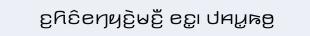ꤢ꤬ꤖꤢꤨꤕꤚꤟꤢꤧ꤬ꤗꤢꤪ꤬ ꤕꤢ꤭꤯ ꤓꤌꤣ꤭ꤒꤥ꤬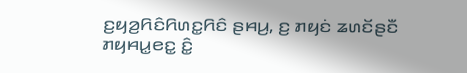ꤢ꤬ꤟꤤ꤬ꤖꤢꤨꤖꤛꤢ꤭ꤖꤢꤨ ꤔꤌꤣ꤬, ꤢ꤬ ꤊꤟꤢꤦ ꤘꤛꤢꤩꤔꤢꤪ ꤊꤟꤌꤣ꤭ꤕꤢ꤭ ꤢꤨ꤭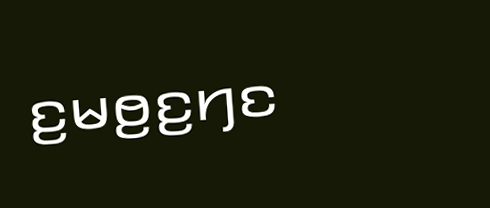ꤢ꤬ꤗꤥ꤬ꤢ꤬ꤚꤢ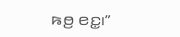ꤒꤥ꤬ ꤕꤢ꤭꤯”